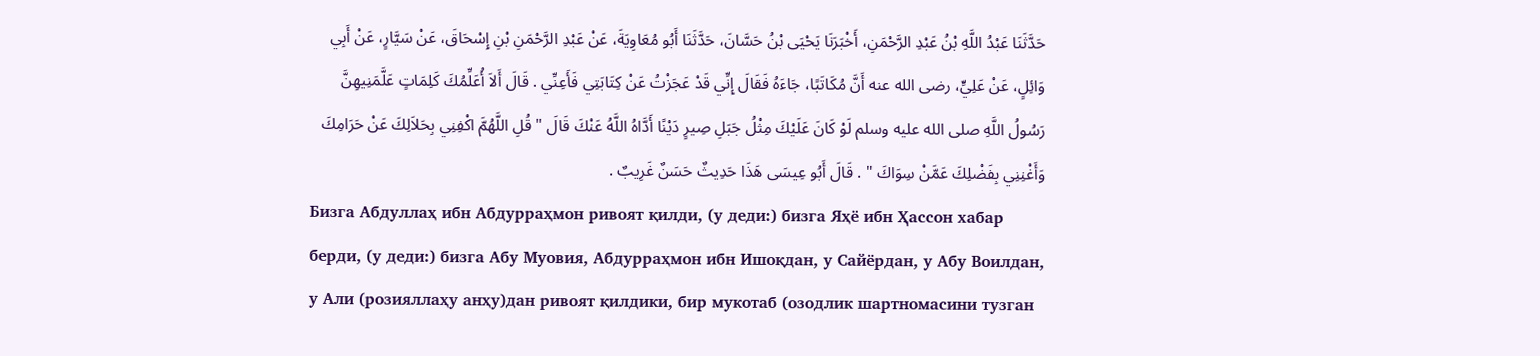حَدَّثَنَا عَبْدُ اللَّهِ بْنُ عَبْدِ الرَّحْمَنِ، أَخْبَرَنَا يَحْيَى بْنُ حَسَّانَ، حَدَّثَنَا أَبُو مُعَاوِيَةَ، عَنْ عَبْدِ الرَّحْمَنِ بْنِ إِسْحَاقَ، عَنْ سَيَّارٍ، عَنْ أَبِي وَائِلٍ، عَنْ عَلِيٍّ، رضى الله عنه أَنَّ مُكَاتَبًا، جَاءَهُ فَقَالَ إِنِّي قَدْ عَجَزْتُ عَنْ كِتَابَتِي فَأَعِنِّي . قَالَ أَلاَ أُعَلِّمُكَ كَلِمَاتٍ عَلَّمَنِيهِنَّ رَسُولُ اللَّهِ صلى الله عليه وسلم لَوْ كَانَ عَلَيْكَ مِثْلُ جَبَلِ صِيرٍ دَيْنًا أَدَّاهُ اللَّهُ عَنْكَ قَالَ " قُلِ اللَّهُمَّ اكْفِنِي بِحَلاَلِكَ عَنْ حَرَامِكَ وَأَغْنِنِي بِفَضْلِكَ عَمَّنْ سِوَاكَ " . قَالَ أَبُو عِيسَى هَذَا حَدِيثٌ حَسَنٌ غَرِيبٌ .
Бизга Абдуллаҳ ибн Абдурраҳмон ривоят қилди, (у деди:) бизга Яҳё ибн Ҳассон хабар берди, (у деди:) бизга Абу Муовия, Абдурраҳмон ибн Ишоқдан, у Сайёрдан, у Абу Воилдан, у Али (розияллаҳу анҳу)дан ривоят қилдики, бир мукотаб (озодлик шартномасини тузган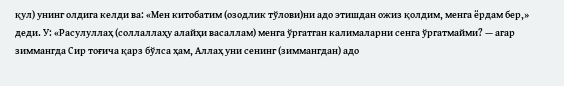қул) унинг олдига келди ва: «Мен китобатим (озодлик тўлови)ни адо этишдан ожиз қолдим, менга ёрдам бер,» деди. У: «Расулуллаҳ (соллаллаҳу алайҳи васаллам) менга ўргатган калималарни сенга ўргатмайми? — агар зиммангда Сир тоғича қарз бўлса ҳам, Аллаҳ уни сенинг (зиммангдан) адо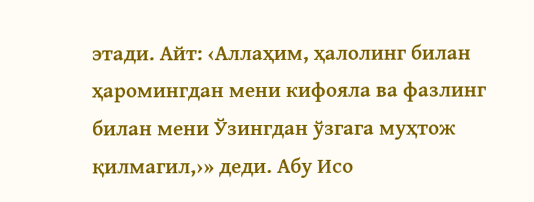этади. Айт: ‹Аллаҳим, ҳалолинг билан ҳаромингдан мени кифояла ва фазлинг билан мени Ўзингдан ўзгага муҳтож қилмагил,›» деди. Абу Исо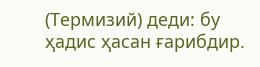(Термизий) деди: бу ҳадис ҳасан ғарибдир.